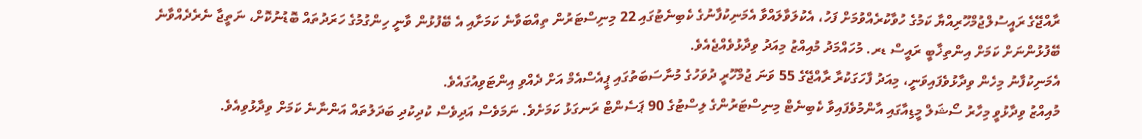ރާއްޖޭގެ ރައީސުލްޖުމްހޫރިއްޔާ ކަމުގެ ހުވާކުރެއްވުމަށް ފަހު، އެކުލަވާލައްވާ އެމަނިކުފާނުގެ ކެބިނެޓުގައި 22 މިނިސްޓަރުން ތިއްބަވާނެ ކަމަށާއި އެ ބޭފުޅުން ވާނީ ހިންގުމުގެ ހަރަދުތައް ބޮޑުނުކޮށް، ނަތީޖާ ނެރެދެއްވާނެ ބޭފުޅުންނަށް ކަމަށް އިންތިޚާބީ ރައީސް ޑރ. މުހައްމަދު މުއިއްޒު މިއަދު ވިދާޅުވެއްޖެއެވެ.
އެމަނިކުފާނު މިހެން ވިދާޅުވެފައިވަނީ، މިއަދު ފާހަގަކުރާ ރާއްޖޭގެ 55 ވަނަ ޖުމްހޫރީ ދުވަހުގެ މުނާސަބަތުގައި ޕީއެސްއެމް އަށް ދެއްވި އިންޓަވިއުގައެވެ.
މުއިއްޒު ވިދާޅުވީ މިހާރު ސޯޝަލް މީޑިއާގައި އާންމުވެފައިވާ ކެބިނެޓް މިނިސްޓަރުންގެ ލިސްޓުގެ 90 ޕަސެންޓް ރަނގަޅު ކަމަށެވެ. ނަމަވެސް އަދިވެސް ކުދިކުދި ބަދަލުތައް އަންނާނެ ކަމަށް ވިދާޅުވިއެވެ.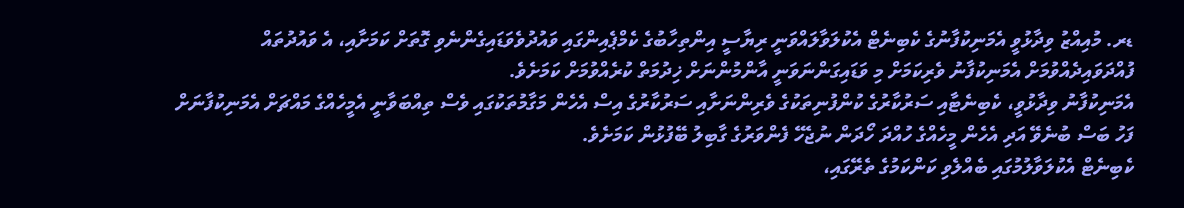ޑރ. މުއިއްޒު ވިދާޅުވީ އެމަނިކުފާނުގެ ކެބިނެޓް އެކުލަވާލައްވަނީ ރިޔާސީ އިންތިހާބުގެ ކެމްޕެއިންގައި ވައުދުވެވަޑައިގެންނެވި ގޮތަށް ކަމަށާއި، އެ ވައުދުތައް ފުއްދަވައިދެއްވުމަށް އެމަނިކުފާނު ވެރިކަމަށް މި ވަޑައިގަންނަވަނީ އާންމުންނަށް ޚިދުމަތް ކުރެއްވުމަށް ކަމަށެވެ.
އެމަނިކުފާނު ވިދާޅުވީ، ކެބިނެޓާއި ސަރުކާރުގެ ކުންފުނިތަކުގެ ވެރިންނަށާއި ސަރުކާރުގެ އިސް އެހެން މަގާމުތަކުގައި ވެސް ތިއްބަވާނީ އެމީހެއްގެ މައްޗަށް އެމަނިކުފާނަށް ފަހު ބަސް ބުނެވޭ އަދި އެހެން މީހެއްގެ ހުއްދަ ހޯދަން ނުޖެހޭ ފެންވަރުގެ ގާބިލު ބޭފުޅުން ކަމަށެވެ.
ކެބިނެޓް އެކުލަވާލުމުގައި ބެއްލެވި ކަންކަމުގެ ތެރޭގައި،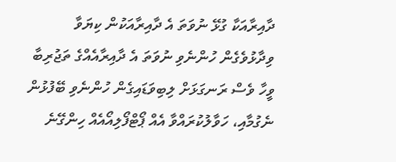ދާއިރާއަކާ ގުޅޭ ނުވަތަ އެ ދާއިރާއަކުން ކިޔަވާ ވިދާޅުވެގެން ހުންނެވި ނުވަތަ އެ ދާއިރާއެއްގެ ތަޖުރިބާ ވީހާ ވެސް ރަނގަޅަށް ލިބިވަޑައިގެން ހުންނެވި ބޭފުޅުން ނެގުމާއި، ހަވާލުކުރައްވާ އެއް ޕޯޓްފޯލިއޯއެއް ހިންގޭނެ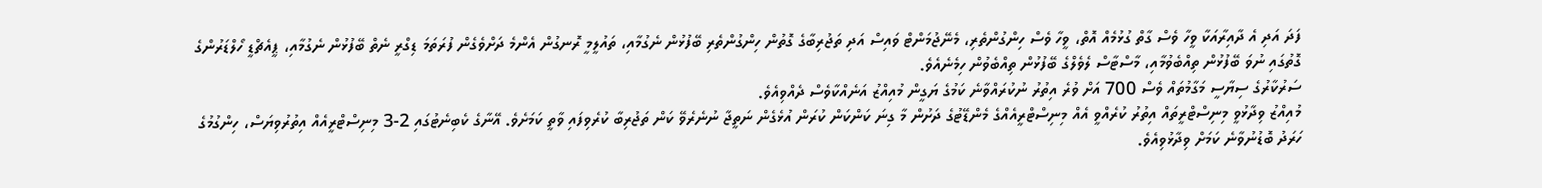ފަދަ އަދި އެ ދާއިރާއަކާ ވީހާ ވެސް ގާތް ގުޅުމެއް އޮތް، ވީހާ ވެސް ހިންގުންތެރި، މެނޭޖުމަންޓް ވައިސް އަދި ތަޖުރިބާގެ ގޮތުން ހިންގުންތެރި ބޭފުޅުން ނެގުމާއި، ތައުލީމީ ރޮނގުން އެންމެ ދަށްވެގެން ފުރަތަމަ ޑިގްރީ ނެތް ބޭފުޅުން ނެގުމާއި، ޕީއެޗްޑީ ހޯލްޑަރުންގެ ގޮތުގައި ނުވަ ބޭފުޅުން ތިއްބެވުމާއި، މާސްޓާސް ލެވެލްގެ ބޭފުޅުން ތިއްބެވުން ހިމެނެއެވެ.
ސަރުކާރުގެ ސިޔާސީ މަގާމުތައް ވެސް 700 އަށް ވުރެ އިތުރު ނުކުރައްވާނެ ކަމުގެ ޔަގީން މުއިއްޒު އަނެއްކާވެސް ދެއްވިއެވެ.
މުއިއްޒު ވިދާޅުވީ މިނިސްޓްރީތައް އިތުރު ކުރެއްވީ އެއް މިނިސްޓްރީއެއްގެ މެންޑޭޓުގެ ދަށުން މާ ގިނަ ކަންކަން ކުރަން އުޅެގެން ނަތީޖާ ނުނެރެވޭ ކަން ތަޖުރިބާ ކުރެވިފައި ވާތީ ކަމަށެވެ. އޭނާގެ ކެބިނެޓުގައި 2-3 މިނިސްޓްރީއެއް އިތުރުވިޔަސް، ހިންގުމުގެ ހަރަދު ބޮޑުނުވާނެ ކަމަށް ވިދާޅުވިއެވެ.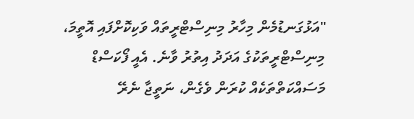"އަޅުގަނޑުމެން މިހާރު މިނިސްޓްރީތައް ވަކިކޮށްފައި އޮތީމަ، މިނިސްޓްރީތަކުގެ އަދަދު އިތުރު ވާނެ. އެއީ ފޯކަސްޑް މަސައްކަތްތަކެއް ކުރަން ވެގެން، ނަތީޖާ ނެރޭ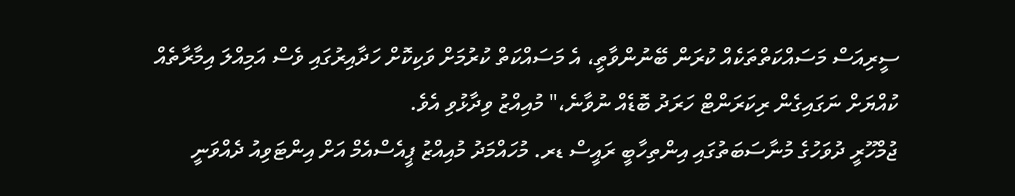ސީރިއަސް މަސައްކަތްތަކެއް ކުރަން ބޭނުންވާތީ، އެ މަސައްކަތް ކުރުމަށް ވަކިކޮށް ހަދާއިރުގައި ވެސް އަމިއްލަ އިމާރާތެއް ކުއްޔަށް ނަގައިގެން ރިކަރަންޓް ހަރަދު ބޮޑެއް ނުވާނެ،" މުއިއްޒު ވިދާޅުވި އެވެ.
ޖުމްހޫރީ ދުވަހުގެ މުނާސަބަތުގައި އިންތިހާބީ ރައީސް ޑރ. މުހައްމަދު މުއިއްޒު ޕީއެސްއެމް އަށް އިންޓަވިއު ދެއްވަނީ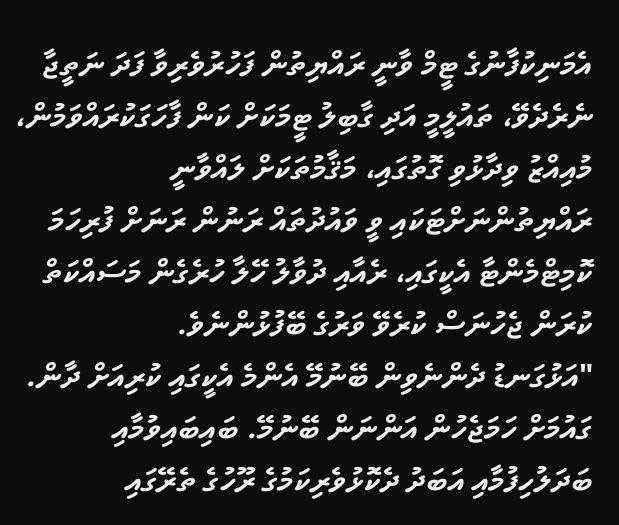އެމަނިކުފާނުގެ ޓީމް ވާނީ ރައްޔިތުން ފަހުރުވެރިވާ ފަދަ ނަތީޖާ ނެރެދެވޭ، ތައުލީމީ އަދި ގާބިލު ޓީމަކަށް ކަން ފާހަގަކުރައްވަމުން، މުއިއްޒު ވިދާޅުވި ގޮތުގައި، މަޤާމުތަކަށް ލައްވާނީ ރައްޔިތުންނަށްޓަކައި ވީ ވައުދުތައް ރަނުން ރަނަށް ފުރިހަމަ ކޮމިޓްމެންޓާ އެކީގައި، ރެއާއި ދުވާލު ހޭލާ ހުރެގެން މަސައްކަތް ކުރަން ޖެހުނަސް ކުރެވޭ ވަރުގެ ބޭފުޅުންނެވެ.
"އަޅުގަނޑު ދެންނެވިން ބޭނުމޭ އެންމެ އެކީގައި ކުރިއަށް ދާން. ގައުމަށް ހަމަޖެހުން އަންނަން ބޭނުމޭ. ބައިބައިވުމާއި ބަދަލުހިފުމާއި އަބަދު ދެކޮޅުވެރިކަމުގެ ރޫހުގެ ތެރޭގައި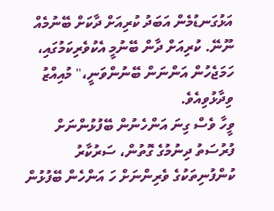އަޅުގަނޑުމެން އަބަދު ކުރިއަށް ދާކަށް ބޭނުމެއް ނޫނޭ. ކުރިއަށް ދާން ބޭނުމީ އެކުވެރިކަމުގައި، ހަމަޖެހުން އަންނަން ބޭނުންވަނީ،" މުއިއްޒު ވިދާޅުވިއެވެ.
ވީހާ ވެސް ގިނަ އަންހެނުން ބޭފުޅުންނަށް ފުރުސަތު ދިނުމުގެ ގޮތުން، ސަރުކާރު ކުންފުނިތަކުގެ ވެރިންނަށް ހަ އަންހެން ބޭފުޅުން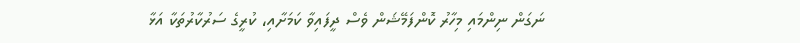ނަގަން ނިންމައި މިހާރު ކޮންފަމޭޝަން ވެސް ދީފައިވާ ކަމަށާއި، ކުރީގެ ސަރުކާރުތަކާ އަޅާ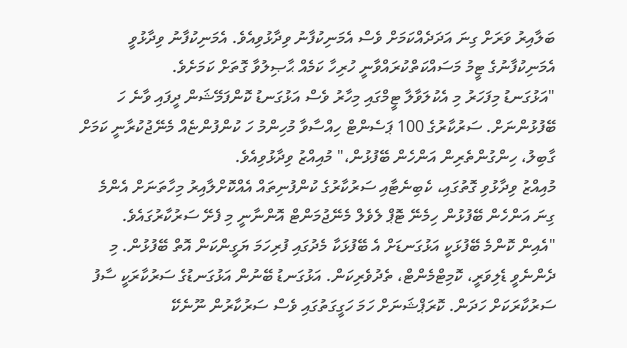ބަލާއިރު ވަރަށް ގިނަ އަދަދެއްކަމަށް ވެސް އެމަނިކުފާނު ވިދާޅުވިއެވެ. އެމަނިކުފާނު ވިދާޅުވީ އެމަނިކުފާނުގެ ޓީމު މަސައްކަތްކުރައްވާނީ ހުރިހާ ކަމެއް ޙާޞިލުވާ ގޮތަށް ކަމަށެވެ.
"އަޅުގަނޑު މިފަހަރު މި އެކުލަވާލާ ޓީމްގައި މިހާރު ވެސް އަޅުގަނޑު ކޮންފަމޭޝަން ދީފައި ވާނެ ހަ ބޭފުޅުންނަށް. ސަރުކާރުގެ 100 ޕަސެންޓް ހިއްސާވާ މުހިންމު ހަ ކުންފުންޏެއް މެނޭޖުކުރާނީ ކަމަށް ގާބިލު، ހިންގުންތެރިން އަންހެން ބޭފުޅުން،" މުއިއްޒު ވިދާޅުވިއެވެ.
މުއިއްޒު ވިދާޅުވި ގޮތުގައި، ކެބިނެޓާއި ސަރުކާރުގެ ކުންފުނިތައް އެއްކޮށްލާއިރު މިހާތަނަށް އެންމެ ގިނަ އަންހެން ބޭފުޅުން ހިމެނޭ ޓޮޕް ލެވެލް މެނޭޖުމަންޓް އޮންނާނީ މި ފެށޭ ސަރުކާރުގައެވެ.
"އެއިން ކޮންމެ ބޭފުޅަކީ އަޅުގަނޑަށް އެ ބޭފުޅަކާ މެދުގައި ފުރިހަމަ ޔަގީންކަން އޮތް ބޭފުޅުން. މި ދެންނެވީ ޑެލިވަރީ، ކޮމިޓްމެންޓް، ތެދުވެރިކަން. އަޅުގަނޑު ބޭނުން އަޅުގަނޑުގެ ސަރުކާރަކީ ސާފު ސަރުކާރަކަށް ހަދަން. ކޮރަޕްޝަނަށް ހަމަ ހަގީގަތުގައި ވެސް ސަރުކާރުން ނޫނެކޭ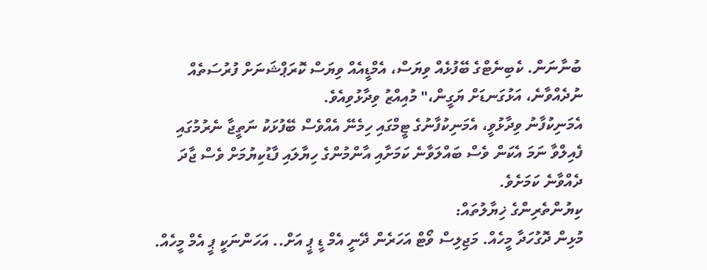ބުނާނަން. ކެބިނެޓްގެ ބޭފުޅެއް ވިޔަސް، އެމްޑީއެއް ވިޔަސް ކޮރަޕްޝަނަށް ފުރުސަތެއް ނުދެއްވާނެ، އަޅުގަނޑަށް ޔަގީން،" މުއިއްޒު ވިދާޅުވިއެވެ.
އެމަނިކުފާނު ވިދާޅުވީ، އެމަނިކުފާނުގެ ޓީމްގައި ހިމެނޭ އެއްވެސް ބޭފުޅަކު ނަތީޖާ ނެރުމުގައި ފެއިލްވާ ނަމަ އެކަން ވެސް ބައްލަވާނެ ކަމަށާއި އާންމުންގެ ހިޔާލައި ފާޑުކިޔުމަށް ވެސް ޖާދަ ދެއްވާނެ ކަމަށެވެ.
ކިޔުންތެރިންގެ ޚިޔާލުތައް:
މުޅިން ދޮގުހަދާ މީހެއް. މަޖިލިސް ވޯޓް އަހަރެން ދޭނީ އެމް ޑީ ޕީ އަށް.. އަހަންނަކީ ޕީ އެމް މީހެއް.